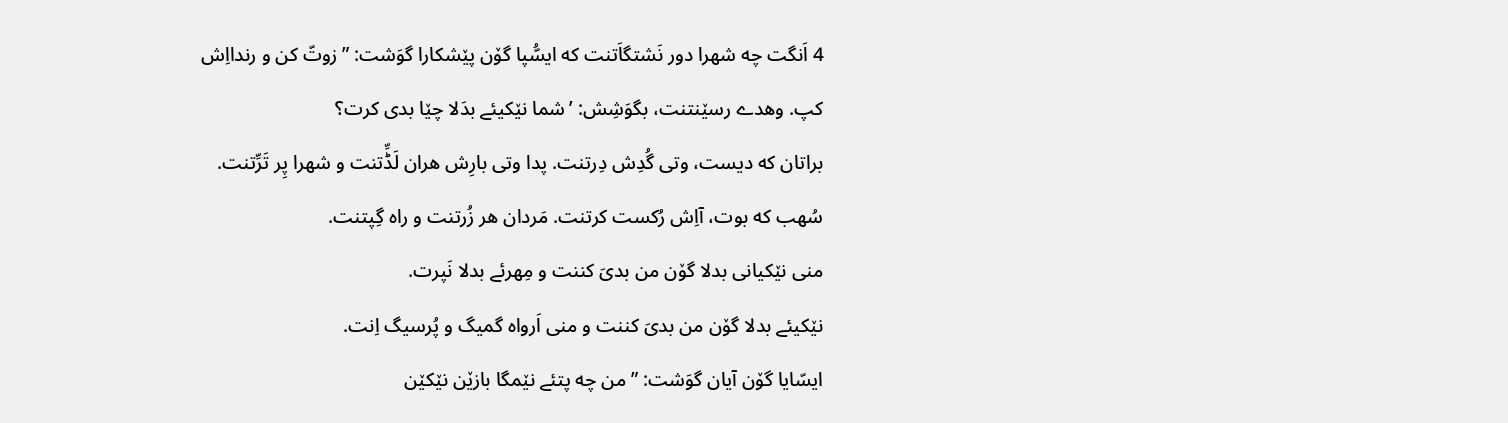4 اَنگت چه شهرا دور نَشتگاَتنت که ایسُّپا گۆن پێشکارا گوَشت: ”زوتّ کن و رندااِش کپ. وهدے رسێنتنت، بگوَشِش: ’شما نێکیئے بدَلا چێا بدی کرت؟
براتان که دیست، وتی گُدِش دِرتنت. پدا وتی بارِش هران لَڈِّتنت و شهرا پِر تَرِّتنت.
سُهب که بوت، آاِش رُکست کرتنت. مَردان هر زُرتنت و راه گِپتنت.
منی نێکیانی بدلا گۆن من بدیَ کننت و مِهرئے بدلا نَپرت.
نێکیئے بدلا گۆن من بدیَ کننت و منی اَرواه گمیگ و پُرسیگ اِنت.
ایسّایا گۆن آیان گوَشت: ”من چه پتئے نێمگا بازێن نێکێن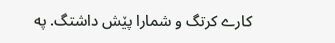کارے کرتگ و شمارا پێش داشتگ. په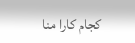کجام کارا منا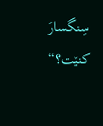سِنگسارَ کنێت؟“